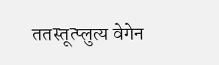ततस्तूत्प्लुत्य वेगेन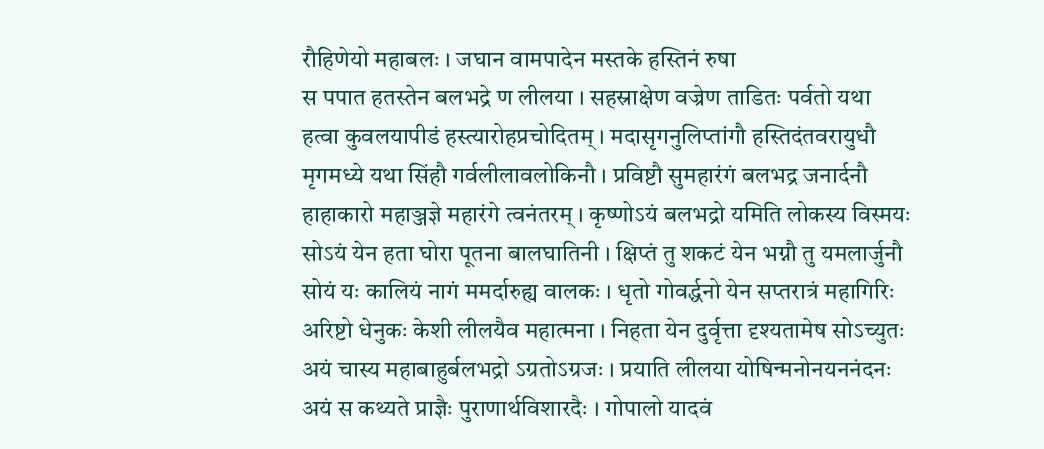रौहिणेयो महाबलः । जघान वामपादेन मस्तके हस्तिनं रुषा
स पपात हतस्तेन बलभद्रे ण लीलया । सहस्राक्षेण वज्रेण ताडितः पर्वतो यथा
हत्वा कुवलयापीडं हस्त्यारोहप्रचोदितम् । मदासृगनुलिप्तांगौ हस्तिदंतवरायुधौ
मृगमध्ये यथा सिंहौ गर्वलीलावलोकिनौ । प्रविष्टौ सुमहारंगं बलभद्र जनार्दनौ
हाहाकारो महाञ्जज्ञे महारंगे त्वनंतरम् । कृष्णोऽयं बलभद्रो यमिति लोकस्य विस्मयः
सोऽयं येन हता घोरा पूतना बालघातिनी । क्षिप्तं तु शकटं येन भग्नौ तु यमलार्जुनौ
सोयं यः कालियं नागं ममर्दारुह्य वालकः । धृतो गोवर्द्धनो येन सप्तरात्रं महागिरिः
अरिष्टो धेनुकः केशी लीलयैव महात्मना । निहता येन दुर्वृत्ता दृश्यतामेष सोऽच्युतः
अयं चास्य महाबाहुर्बलभद्रो ऽग्रतोऽग्रजः । प्रयाति लीलया योषिन्मनोनयननंदनः
अयं स कथ्यते प्राज्ञैः पुराणार्थविशारदैः । गोपालो यादवं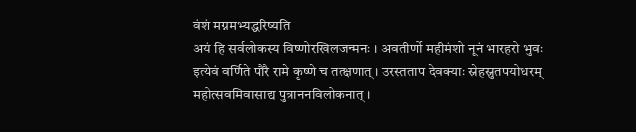वंशं मग्नमभ्यद्धरिष्यति
अयं हि सर्वलोकस्य विष्णोरखिलजन्मनः । अवतीर्णो महीमंशो नूनं भारहरो भुवः
इत्येवं वर्णिते पौरै रामे कृष्णे च तत्क्षणात् । उरस्तताप देवक्याः स्नेहस्नुतपयोधरम्
महोत्सवमिवासाद्य पुत्राननविलोकनात् ।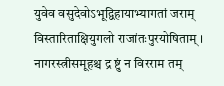युवेव वसुदेवोऽभूद्विहायाभ्यागतां जराम्
विस्तारिताक्षियुगलो राजांतःपुरयोषिताम् । नागरस्त्रीसमूहश्च द्र ष्टुं न विरराम तम्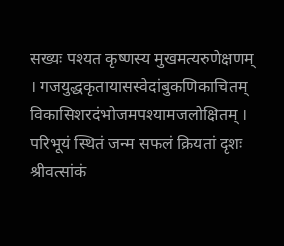सख्यः पश्यत कृष्णस्य मुखमत्यरुणेक्षणम् । गजयुद्धकृतायासस्वेदांबुकणिकाचितम्
विकासिशरदंभोजमपश्यामजलोक्षितम् । परिभूयं स्थितं जन्म सफलं क्रियतां दृशः
श्रीवत्सांकं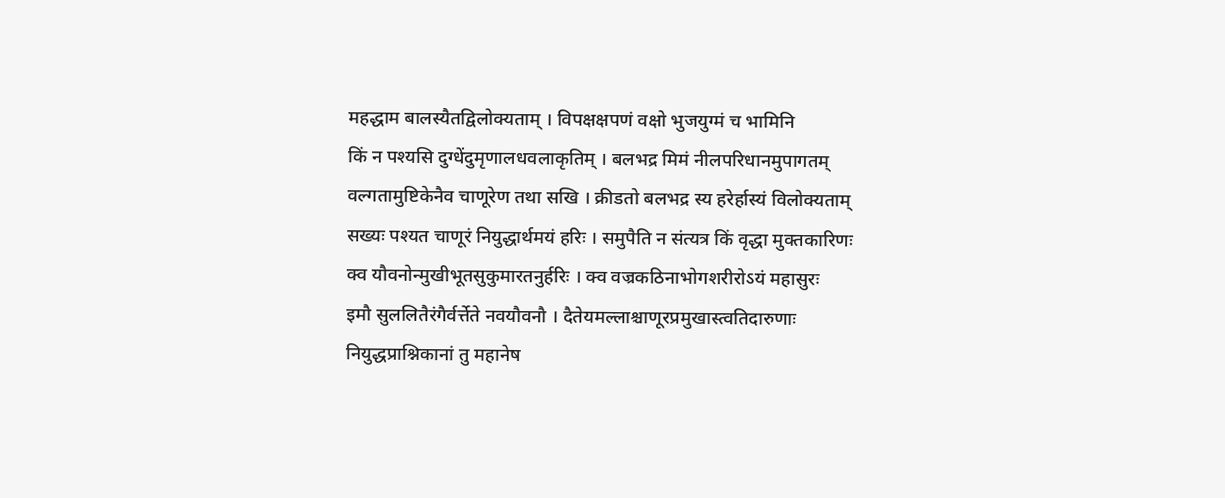महद्धाम बालस्यैतद्विलोक्यताम् । विपक्षक्षपणं वक्षो भुजयुग्मं च भामिनि
किं न पश्यसि दुग्धेंदुमृणालधवलाकृतिम् । बलभद्र मिमं नीलपरिधानमुपागतम्
वल्गतामुष्टिकेनैव चाणूरेण तथा सखि । क्रीडतो बलभद्र स्य हरेर्हास्यं विलोक्यताम्
सख्यः पश्यत चाणूरं नियुद्धार्थमयं हरिः । समुपैति न संत्यत्र किं वृद्धा मुक्तकारिणः
क्व यौवनोन्मुखीभूतसुकुमारतनुर्हरिः । क्व वज्रकठिनाभोगशरीरोऽयं महासुरः
इमौ सुललितैरंगैर्वर्त्तेते नवयौवनौ । दैतेयमल्लाश्चाणूरप्रमुखास्त्वतिदारुणाः
नियुद्धप्राश्निकानां तु महानेष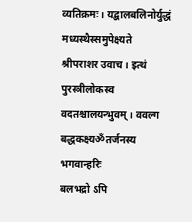व्यतिक्रमः । यद्बालबलिनोर्युद्धं मध्यस्थैस्समुपेक्ष्यते
श्रीपराशर उवाच। इत्थं पुरस्त्रीलोकस्व वदतश्चालयन्भुवम् । ववल्ग बद्धकक्ष्यॐतर्जनस्य भगवान्हरिः
बलभद्रो ऽपि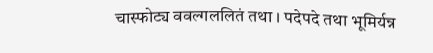चास्फोट्य ववल्गललितं तथा । पदेपदे तथा भूमिर्यन्न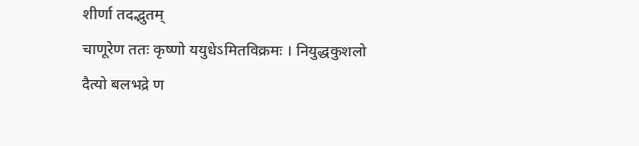शीर्णा तदद्भुतम्
चाणूरेण ततः कृष्णो ययुधेऽमितविक्रमः । नियुद्धकुशलो दैत्यो बलभद्रे ण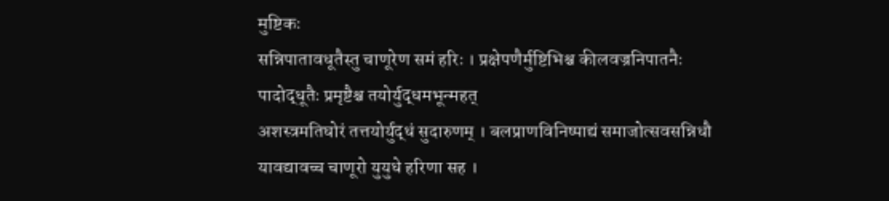मुष्टिकः
सन्निपातावधूतैस्तु चाणूरेण समं हरिः । प्रक्षेपणैर्मुष्टिभिश्च कीलवज्रनिपातनैः
पादोद्धूतैः प्रमृष्टैश्च तयोर्युद्धमभून्महत्
अशस्त्रमतिघोरं तत्तयोर्युद्धं सुदारुणम् । बलप्राणविनिष्पाद्यं समाजोत्सवसन्निधौ
यावद्यावच्च चाणूरो युयुधे हरिणा सह ।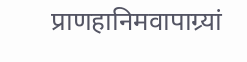प्राणहानिमवापाग्र्यां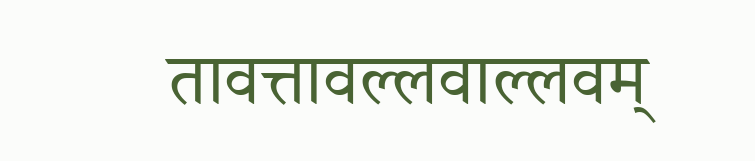तावत्तावल्लवाल्लवम्